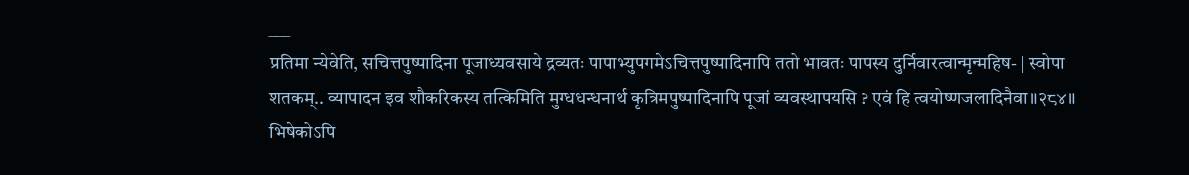___
प्रतिमा न्येवेति, सचित्तपुष्पादिना पूजाध्यवसाये द्रव्यतः पापाभ्युपगमेऽचित्तपुष्पादिनापि ततो भावतः पापस्य दुर्निवारत्वान्मृन्महिष- | स्वोपा शतकम्.. व्यापादन इव शौकरिकस्य तत्किमिति मुग्धधन्धनार्थ कृत्रिमपुष्पादिनापि पूजां व्यवस्थापयसि ? एवं हि त्वयोष्णजलादिनैवा॥२८४॥
भिषेकोऽपि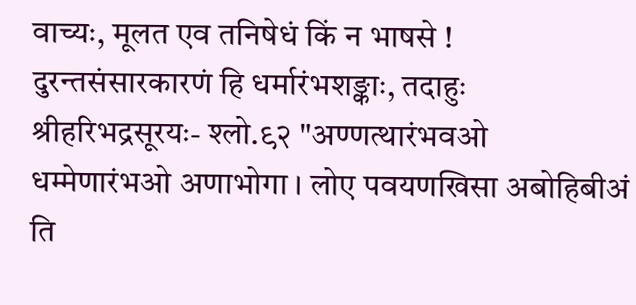वाच्यः, मूलत एव तनिषेधं किं न भाषसे ! दुरन्तसंसारकारणं हि धर्मारंभशङ्काः, तदाहुः श्रीहरिभद्रसूरयः- श्लो.९२ "अण्णत्थारंभवओ धम्मेणारंभओ अणाभोगा । लोए पवयणखिसा अबोहिबीअं ति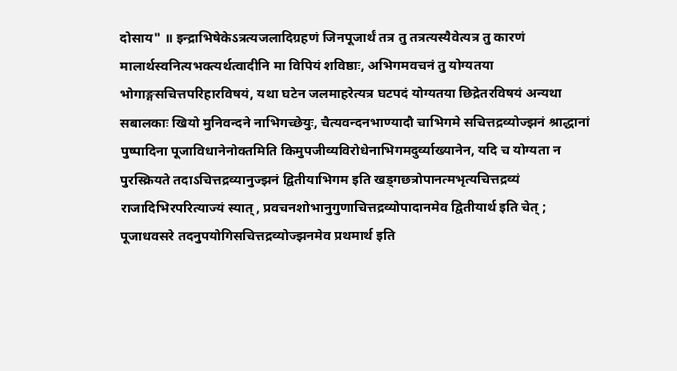दोसाय" ॥ इन्द्राभिषेकेऽत्रत्यजलादिग्रहणं जिनपूजार्थं तत्र तु तत्रत्यस्यैवेत्यत्र तु कारणं मालार्थस्वनित्यभक्त्यर्थत्वादीनि मा विपियं शविष्ठाः, अभिगमवचनं तु योग्यतया भोगाङ्गसचित्तपरिहारविषयं, यथा घटेन जलमाहरेत्यत्र घटपदं योग्यतया छिद्रेतरविषयं अन्यथा सबालकाः खियो मुनिवन्दने नाभिगच्छेयुः, चैत्यवन्दनभाण्यादौ चाभिगमे सचित्तद्रव्योज्झनं श्राद्धानां पुष्पादिना पूजाविधानेनोक्तमिति किमुपजीव्यविरोधेनाभिगमदुर्व्याख्यानेन, यदि च योग्यता न पुरस्क्रियते तदाऽचित्तद्रव्यानुज्झनं द्वितीयाभिगम इति खड्गछत्रोपानत्मभृत्यचित्तद्रव्यं राजादिभिरपरित्याज्यं स्यात्, प्रवचनशोभानुगुणाचित्तद्रव्योपादानमेव द्वितीयार्थ इति चेत् ; पूजाधवसरे तदनुपयोगिसचित्तद्रव्योज्झनमेव प्रथमार्थ इति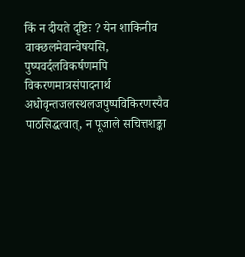किं न दीयते दृष्टिः ? येन शाकिनीव वाक्छलमेवान्वेषयसि, पुष्पवर्दलविकर्षणमपि विकरणमात्रसंपादनार्थ अधोवृन्तजलस्थलजपुष्पविकिरणस्यैव पाठसिद्धत्वात्, न पूजाले सचित्तशङ्का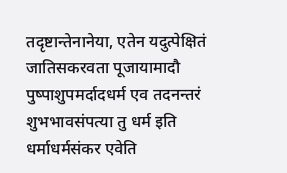तदृष्टान्तेनानेया, एतेन यदुत्पेक्षितं जातिसकरवता पूजायामादौ पुष्पाशुपमर्दादधर्म एव तदनन्तरं शुभभावसंपत्या तु धर्म इति धर्माधर्मसंकर एवेति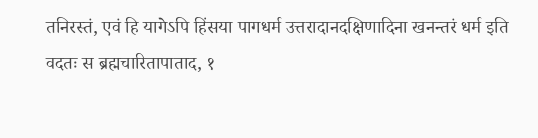तनिरस्तं, एवं हि यागेऽपि हिंसया पागधर्म उत्तरादानदक्षिणादिना खनन्तरं धर्म इति वदतः स ब्रह्मचारितापाताद, १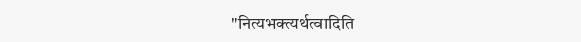"नित्यभक्त्यर्थत्वादिति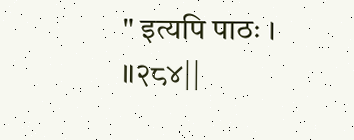" इत्यपि पाठः ।
॥२८४||